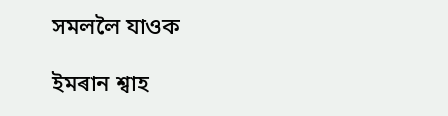সমললৈ যাওক

ইমৰান শ্বাহ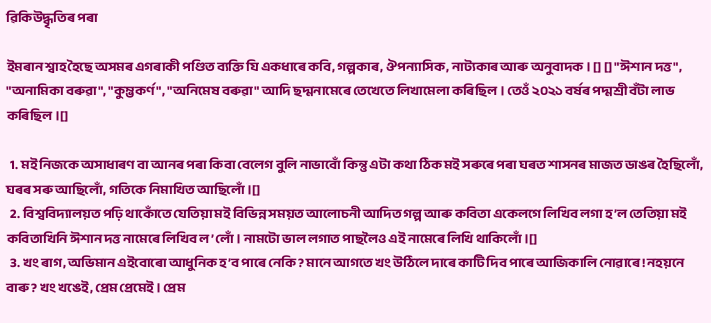ৱিকিউদ্ধৃতিৰ পৰা

ইমৰান শ্বাহ হৈছে অসমৰ এগৰাকী পণ্ডিত ব্যক্তি যি একধাৰে কবি, গল্পকাৰ, ঔপন্যাসিক, নাট্যকাৰ আৰু অনুবাদক। [] [] "ঈশান দত্ত", "অনামিকা বৰুৱা", "কুম্ভকৰ্ণ", "অনিমেষ বৰুৱা" আদি ছদ্মনামেৰে তেখেতে লিখামেলা কৰিছিল। তেওঁ ২০২১ বৰ্ষৰ পদ্মশ্ৰী বঁটা লাভ কৰিছিল।[]

  1. মই নিজকে অসাধাৰণ বা আনৰ পৰা কিবা বেলেগ বুলি নাভাবোঁ কিন্তু এটা কথা ঠিক মই সৰুৰে পৰা ঘৰত শাসনৰ মাজত ডাঙৰ হৈছিলোঁ, ঘৰৰ সৰু আছিলোঁ, গতিকে নিমাখিত আছিলোঁ।[]
  2. বিশ্ববিদ্যালয়ত পঢ়ি থাকোঁতে যেতিয়া মই বিভিন্ন সময়ত আলোচনী আদিত গল্প আৰু কবিতা একেলগে লিখিব লগা হ’ল তেতিয়া মই কবিতাখিনি ঈশান দত্ত নামেৰে লিখিব ল’লোঁ। নামটো ভাল লগাত পাছলৈও এই নামেৰে লিখি থাকিলোঁ।[]
  3. খং ৰাগ, অভিমান এইবোৰো আধুনিক হ’ব পাৰে নেকি? মানে আগতে খং উঠিলে দাৰে কাটি দিব পাৰে আজিকালি নোৱাৰে! নহয়নে বাৰু? খং খঙেই, প্ৰেম প্ৰেমেই। প্ৰেম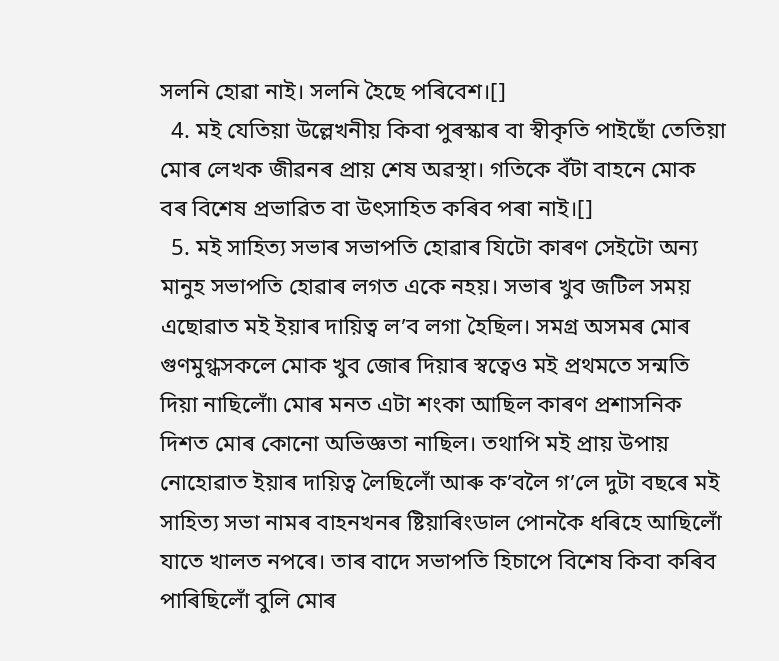সলনি হোৱা নাই। সলনি হৈছে পৰিবেশ।[]
  4. মই যেতিয়া উল্লেখনীয় কিবা পুৰস্কাৰ বা স্বীকৃতি পাইছোঁ তেতিয়া মোৰ লেখক জীৱনৰ প্ৰায় শেষ অৱস্থা। গতিকে বঁটা বাহনে মোক বৰ বিশেষ প্ৰভাৱিত বা উৎসাহিত কৰিব পৰা নাই।[]
  5. মই সাহিত্য সভাৰ সভাপতি হোৱাৰ যিটো কাৰণ সেইটো অন্য মানুহ সভাপতি হোৱাৰ লগত একে নহয়। সভাৰ খুব জটিল সময় এছোৱাত মই ইয়াৰ দায়িত্ব ল’ব লগা হৈছিল। সমগ্ৰ অসমৰ মোৰ গুণমুগ্ধসকলে মোক খুব জোৰ দিয়াৰ স্বত্বেও মই প্ৰথমতে সন্মতি দিয়া নাছিলোঁ৷ মোৰ মনত এটা শংকা আছিল কাৰণ প্ৰশাসনিক দিশত মোৰ কোনো অভিজ্ঞতা নাছিল। তথাপি মই প্ৰায় উপায় নোহোৱাত ইয়াৰ দায়িত্ব লৈছিলোঁ আৰু ক’বলৈ গ’লে দুটা বছৰে মই সাহিত্য সভা নামৰ বাহনখনৰ ষ্টিয়াৰিংডাল পোনকৈ ধৰিহে আছিলোঁ যাতে খালত নপৰে। তাৰ বাদে সভাপতি হিচাপে বিশেষ কিবা কৰিব পাৰিছিলোঁ বুলি মোৰ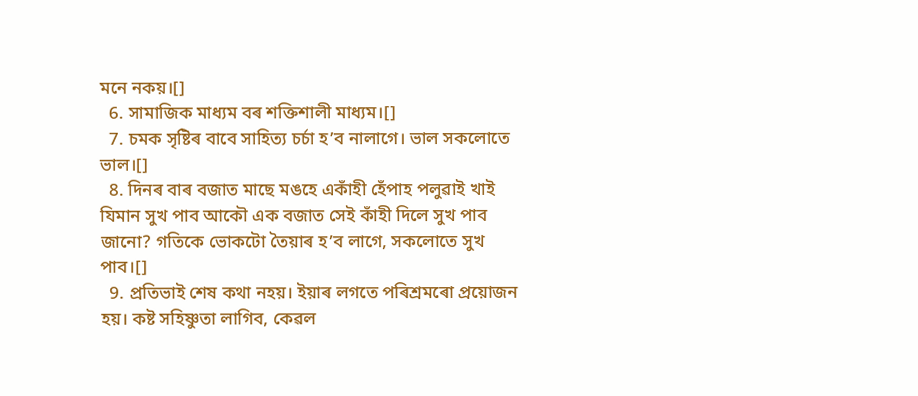মনে নকয়।[]
  6. সামাজিক মাধ্যম বৰ শক্তিশালী মাধ্যম।[]
  7. চমক সৃষ্টিৰ বাবে সাহিত্য চৰ্চা হ’ব নালাগে। ভাল সকলোতে ভাল।[]
  8. দিনৰ বাৰ বজাত মাছে মঙহে একাঁহী হেঁপাহ পলুৱাই খাই যিমান সুখ পাব আকৌ এক বজাত সেই কাঁহী দিলে সুখ পাব জানো? গতিকে ভোকটো তৈয়াৰ হ’ব লাগে, সকলোতে সুখ পাব।[]
  9. প্ৰতিভাই শেষ কথা নহয়। ইয়াৰ লগতে পৰিশ্ৰমৰো প্ৰয়োজন হয়। কষ্ট সহিষ্ণুতা লাগিব, কেৱল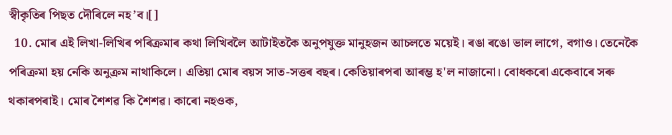স্বীকৃতিৰ পিছত দৌৰিলে নহ’ব।[]
  10. মোৰ এই লিখা-লিখিৰ পৰিক্ৰমাৰ কথা লিখিবলৈ আটাইতকৈ অনুপযুক্ত মানুহজন আচলতে ময়েই। ৰঙা ৰঙো ভাল লাগে, বগাও। তেনেকৈ পৰিক্ৰমা হয় নেকি অনুক্ৰম নাথাকিলে। এতিয়া মোৰ বয়স সাত-সত্তৰ বছৰ। কেতিয়াৰপৰা আৰম্ভ হ'ল নাজানো। বোধকৰো একেবাৰে সৰু থকাৰপৰাই। মোৰ শৈশৱ কি শৈশৱ। কাৰো নহওক,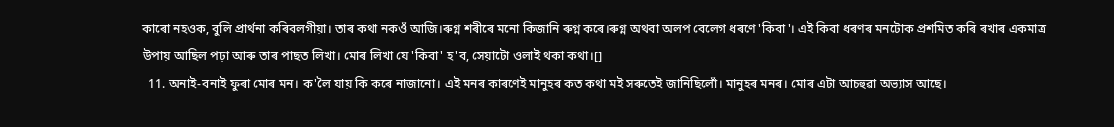কাৰো নহওক, বুলি প্ৰাৰ্থনা কৰিবলগীয়া। তাৰ কথা নকওঁ আজি।ৰুগ্ন শৰীৰে মনো কিজানি ৰুগ্ন কৰে।ৰুগ্ন অথবা অলপ বেলেগ ধৰণে 'কিবা'। এই কিবা ধৰণৰ মনটোক প্ৰশমিত কৰি ৰখাৰ একমাত্ৰ উপায় আছিল পঢ়া আৰু তাৰ পাছত লিখা। মোৰ লিখা যে 'কিবা' হ'ব, সেয়াটো ওলাই থকা কথা।[]
  11. অনাই-বনাই ফুৰা মোৰ মন। ক'লৈ যায় কি কৰে নাজানো। এই মনৰ কাৰণেই মানুহৰ কত কথা মই সৰুতেই জানিছিলোঁ। মানুহৰ মনৰ। মোৰ এটা আচহুৱা অভ্যাস আছে।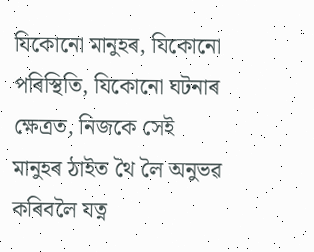যিকোনো মানুহৰ, যিকোনো পৰিস্থিতি, যিকোনো ঘটনাৰ ক্ষেত্ৰত, নিজকে সেই মানুহৰ ঠাইত থৈ লৈ অনুভৱ কৰিবলৈ যত্ন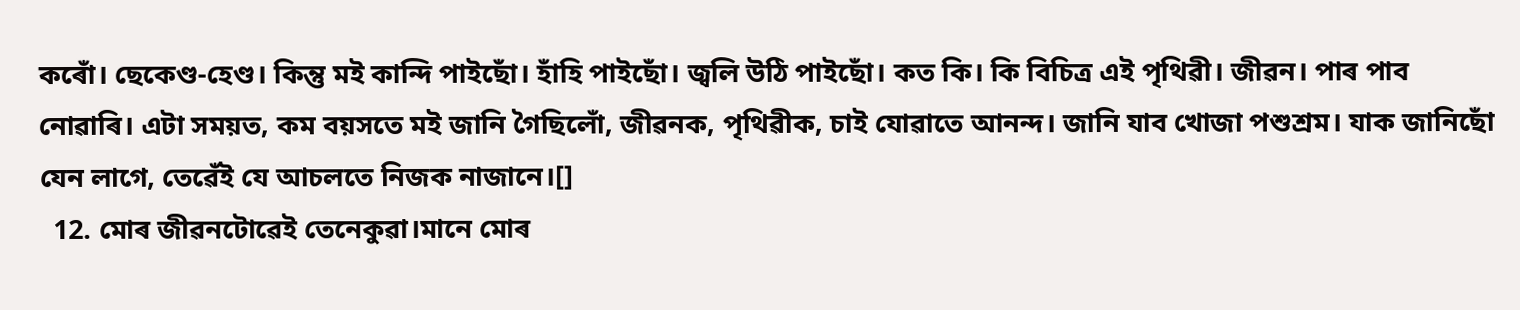কৰোঁ। ছেকেণ্ড-হেণ্ড। কিন্তু মই কান্দি পাইছোঁ। হাঁহি পাইছোঁ। জ্বলি উঠি পাইছোঁ। কত কি। কি বিচিত্ৰ এই পৃথিৱী। জীৱন। পাৰ পাব নোৱাৰি। এটা সময়ত, কম বয়সতে মই জানি গৈছিলোঁ, জীৱনক, পৃথিৱীক, চাই যোৱাতে আনন্দ। জানি যাব খোজা পশুশ্ৰম। যাক জানিছোঁ যেন লাগে, তেৱেঁই যে আচলতে নিজক নাজানে।[]
  12. মোৰ জীৱনটোৱেই তেনেকুৱা।মানে মোৰ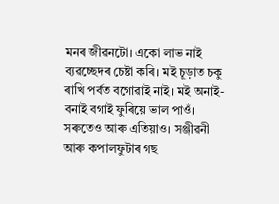মনৰ জীৱনটো। একো লাভ নাই ব্যৱচ্ছেদৰ চেষ্টা কৰি। মই চূড়াত চকু ৰাখি পৰ্বত বগোৱাই নাই। মই অনাই-বনাই বগাই ফুৰিয়ে ভাল পাওঁ। সৰুতেও আৰু এতিয়াও। সঞ্জীৱনী আৰু কপালফুটাৰ গছ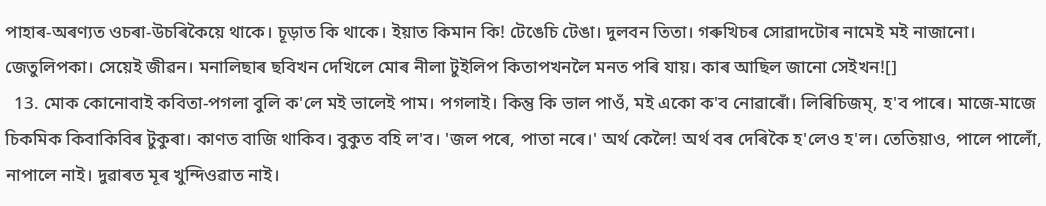পাহাৰ-অৰণ্যত ওচৰা-উচৰিকৈয়ে থাকে। চূড়াত কি থাকে। ইয়াত কিমান কি! টেঙেচি টেঙা। দুলবন তিতা। গৰুখিচৰ সোৱাদটোৰ নামেই মই নাজানো। জেতুলিপকা। সেয়েই জীৱন। মনালিছাৰ ছবিখন দেখিলে মোৰ নীলা টুইলিপ কিতাপখনলৈ মনত পৰি যায়। কাৰ আছিল জানো সেইখন![]
  13. মোক কোনোবাই কবিতা-পগলা বুলি ক'লে মই ভালেই পাম। পগলাই। কিন্তু কি ভাল পাওঁ, মই একো ক'ব নোৱাৰোঁ। লিৰিচিজম্, হ'ব পাৰে। মাজে-মাজে চিকমিক কিবাকিবিৰ টুকুৰা। কাণত বাজি থাকিব। বুকুত বহি ল'ব। 'জল পৰে, পাতা নৰে।' অৰ্থ কেলৈ! অৰ্থ বৰ দেৰিকৈ হ'লেও হ'ল। তেতিয়াও, পালে পালোঁ, নাপালে নাই। দুৱাৰত মূৰ খুন্দিওৱাত নাই।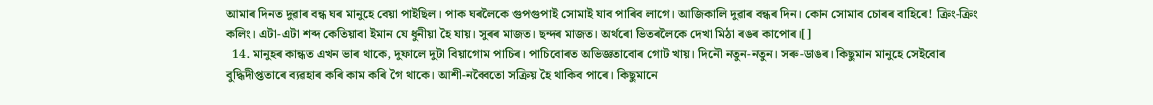আমাৰ দিনত দুৱাৰ বন্ধ ঘৰ মানুহে বেয়া পাইছিল। পাক ঘৰলৈকে গুপগুপাই সোমাই যাব পাৰিব লাগে। আজিকালি দুৱাৰ বন্ধৰ দিন। কোন সোমাব চোৰৰ বাহিৰে! ক্ৰিং-ক্ৰিং কলিং। এটা-এটা শব্দ কেতিয়াবা ইমান যে ধুনীয়া হৈ যায়। সুৰৰ মাজত। ছন্দৰ মাজত। অৰ্থৰো ভিতৰলৈকে দেখা মিঠা ৰঙৰ কাপোৰ।[]
  14. মানুহৰ কান্ধত এখন ভাৰ থাকে, দুফালে দুটা বিয়াগোম পাচিৰ। পাচিবোৰত অভিজ্ঞতাবোৰ গোট খায়। দিনৌ নতুন-নতুন। সৰু-ডাঙৰ। কিছুমান মানুহে সেইবোৰ বুদ্ধিদীপ্ততাৰে ব্যৱহাৰ কৰি কাম কৰি গৈ থাকে। আশী-নব্বৈতো সক্ৰিয় হৈ থাকিব পাৰে। কিছুমানে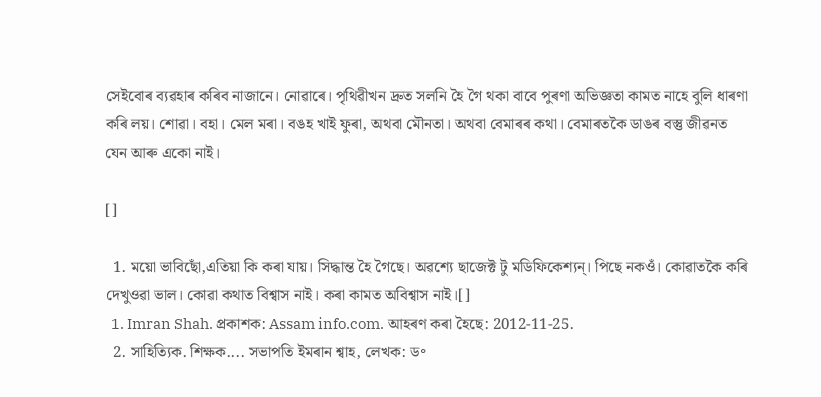সেইবোৰ ব্যৱহাৰ কৰিব নাজানে। নোৱাৰে। পৃথিৱীখন দ্ৰুত সলনি হৈ গৈ থকা বাবে পুৰণা অভিজ্ঞতা কামত নাহে বুলি ধাৰণা কৰি লয়। শোৱা। বহা। মেল মৰা। বঙহ খাই ফুৰা, অথবা মৌনতা। অথবা বেমাৰৰ কথা। বেমাৰতকৈ ডাঙৰ বস্তু জীৱনত যেন আৰু একো নাই।

[]

  1. ময়ো ভাবিছোঁ,এতিয়া কি কৰা যায়। সিদ্ধান্ত হৈ গৈছে। অৱশ্যে ছাজেক্ট টু মডিফিকেশ্যন্। পিছে নকওঁ। কোৱাতকৈ কৰি দেখুওৱা ভাল। কোৱা কথাত বিশ্বাস নাই। কৰা কামত অবিশ্বাস নাই।[]
  1. Imran Shah. প্ৰকাশক: Assam info.com. আহৰণ কৰা হৈছে: 2012-11-25.
  2. সাহিত্যিক. শিক্ষক.... সভাপতি ইমৰান শ্বাহ, লেখক: ড॰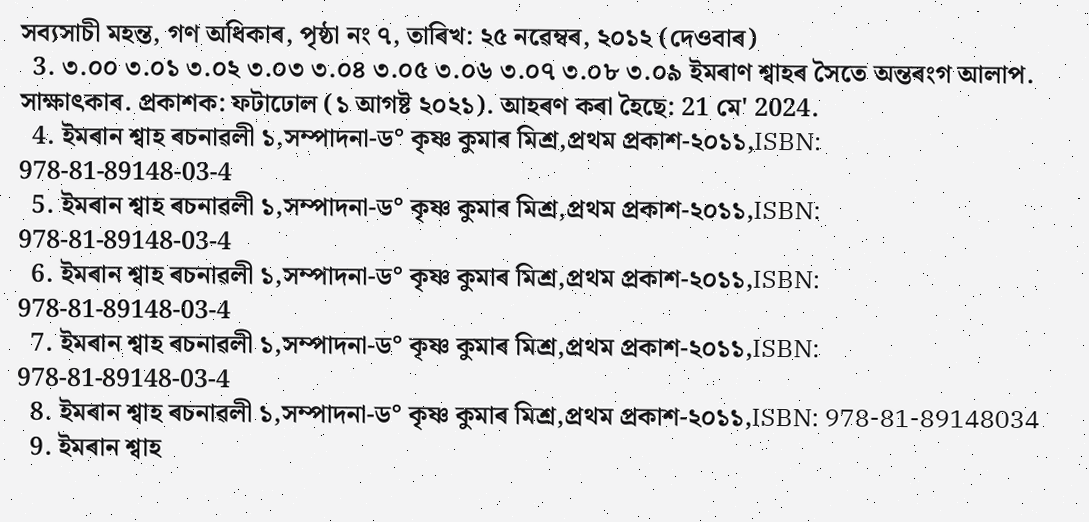সব্যসাচী মহন্ত, গণ অধিকাৰ, পৃষ্ঠা নং ৭, তাৰিখ: ২৫ নৱেম্বৰ, ২০১২ (দেওবাৰ)
  3. ৩.০০ ৩.০১ ৩.০২ ৩.০৩ ৩.০৪ ৩.০৫ ৩.০৬ ৩.০৭ ৩.০৮ ৩.০৯ ইমৰাণ শ্বাহৰ সৈতে অন্তৰংগ আলাপ. সাক্ষাৎকাৰ. প্ৰকাশক: ফটাঢোল (১ আগষ্ট ২০২১). আহৰণ কৰা হৈছে: 21 মে' 2024.
  4. ইমৰান শ্বাহ ৰচনাৱলী ১,সম্পাদনা-ড° কৃষ্ণ কুমাৰ মিশ্ৰ,প্ৰথম প্ৰকাশ-২০১১,ISBN: 978-81-89148-03-4
  5. ইমৰান শ্বাহ ৰচনাৱলী ১,সম্পাদনা-ড° কৃষ্ণ কুমাৰ মিশ্ৰ,প্ৰথম প্ৰকাশ-২০১১,ISBN: 978-81-89148-03-4
  6. ইমৰান শ্বাহ ৰচনাৱলী ১,সম্পাদনা-ড° কৃষ্ণ কুমাৰ মিশ্ৰ,প্ৰথম প্ৰকাশ-২০১১,ISBN: 978-81-89148-03-4
  7. ইমৰান শ্বাহ ৰচনাৱলী ১,সম্পাদনা-ড° কৃষ্ণ কুমাৰ মিশ্ৰ,প্ৰথম প্ৰকাশ-২০১১,ISBN: 978-81-89148-03-4
  8. ইমৰান শ্বাহ ৰচনাৱলী ১,সম্পাদনা-ড° কৃষ্ণ কুমাৰ মিশ্ৰ,প্ৰথম প্ৰকাশ-২০১১,ISBN: 978-81-89148034
  9. ইমৰান শ্বাহ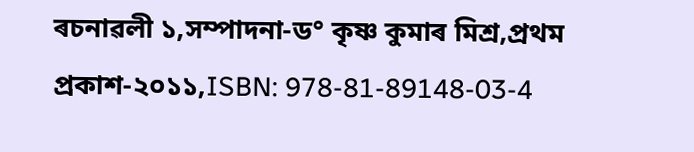ৰচনাৱলী ১,সম্পাদনা-ড° কৃষ্ণ কুমাৰ মিশ্ৰ,প্ৰথম প্ৰকাশ-২০১১,ISBN: 978-81-89148-03-4